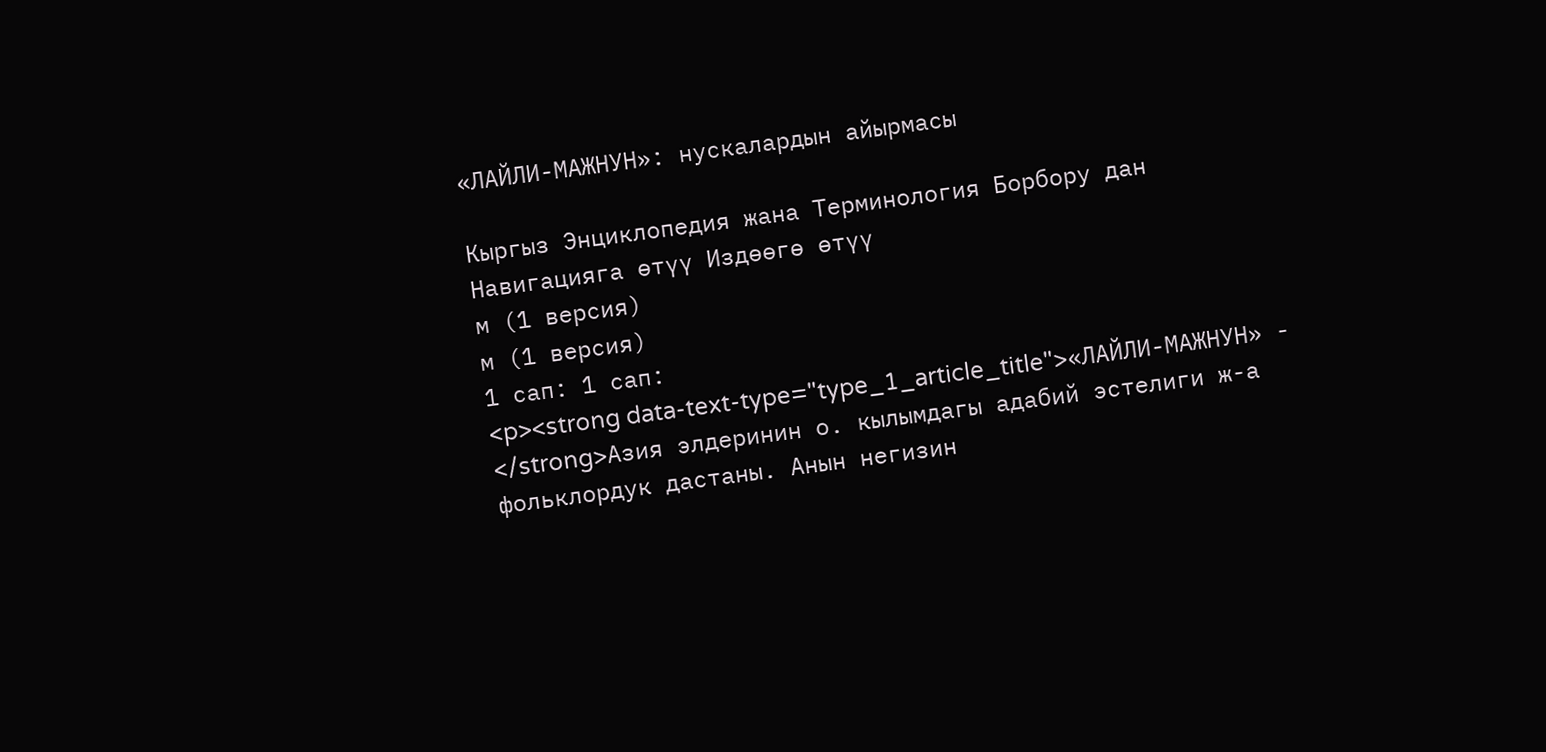«ЛАЙЛИ-МАЖНУН»: нускалардын айырмасы

Кыргыз Энциклопедия жана Терминология Борбору дан
Навигацияга өтүү Издөөгө өтүү
м (1 версия)
м (1 версия)
1 сап: 1 сап:
<p><strong data-text-type="type_1_article_title">«ЛАЙЛИ-МАЖНУН» - </strong>Азия элдеринин о. кылымдагы адабий эстелиги ж-а фольклордук дастаны. Анын негизин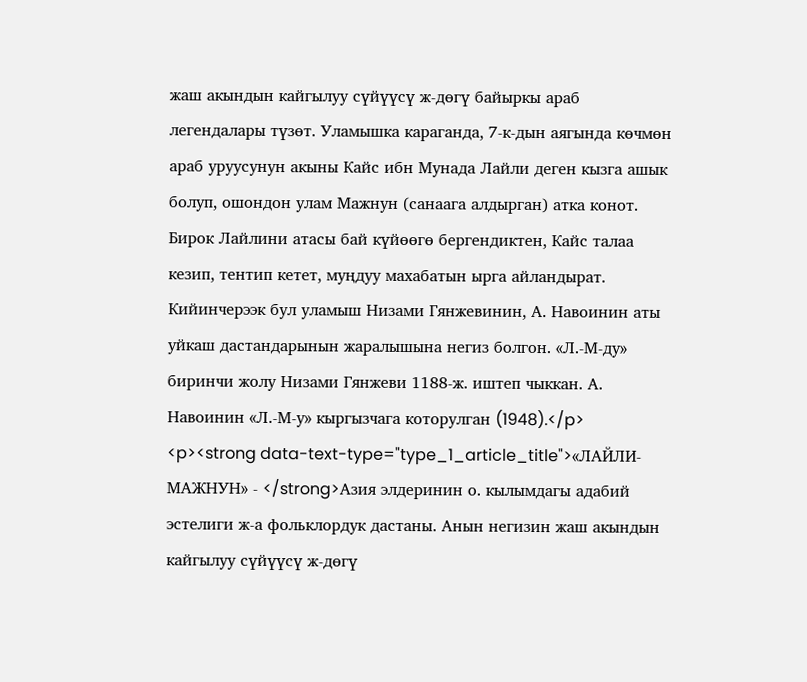жаш акындын кайгылуу сүйүүсү ж-дөгү байыркы араб легендалары түзөт. Уламышка караганда, 7-к-дын аягында көчмөн араб уруусунун акыны Кайс ибн Мунада Лайли деген кызга ашык болуп, ошондон улам Мажнун (санаага алдырган) атка конот. Бирок Лайлини атасы бай күйөөгө бергендиктен, Кайс талаа кезип, тентип кетет, муңдуу махабатын ырга айландырат. Кийинчерээк бул уламыш Низами Гянжевинин, А. Навоинин аты уйкаш дастандарынын жаралышына негиз болгон. «Л.-М-ду» биринчи жолу Низами Гянжеви 1188-ж. иштеп чыккан. А. Навоинин «Л.-М-у» кыргызчага которулган (1948).</p>
<p><strong data-text-type="type_1_article_title">«ЛАЙЛИ-МАЖНУН» - </strong>Азия элдеринин о. кылымдагы адабий эстелиги ж-а фольклордук дастаны. Анын негизин жаш акындын кайгылуу сүйүүсү ж-дөгү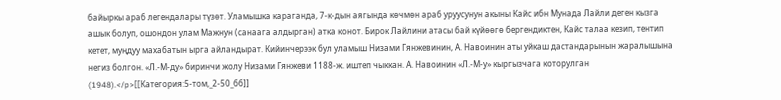байыркы араб легендалары түзөт. Уламышка караганда, 7-к-дын аягында көчмөн араб уруусунун акыны Кайс ибн Мунада Лайли деген кызга ашык болуп, ошондон улам Мажнун (санаага алдырган) атка конот. Бирок Лайлини атасы бай күйөөгө бергендиктен, Кайс талаа кезип, тентип кетет, муңдуу махабатын ырга айландырат. Кийинчерээк бул уламыш Низами Гянжевинин, А. Навоинин аты уйкаш дастандарынын жаралышына негиз болгон. «Л.-М-ду» биринчи жолу Низами Гянжеви 1188-ж. иштеп чыккан. А. Навоинин «Л.-М-у» кыргызчага которулган (1948).</p>[[Категория:5-том,_2-50_бб]]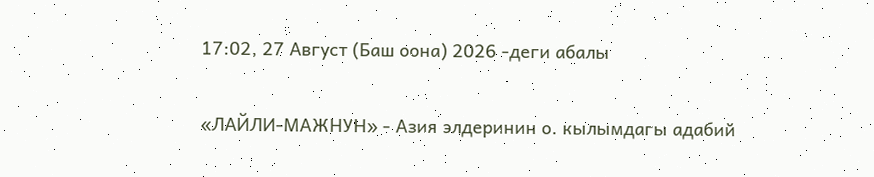17:02, 27 Август (Баш оона) 2026 -деги абалы

«ЛАЙЛИ-МАЖНУН» - Азия элдеринин о. кылымдагы адабий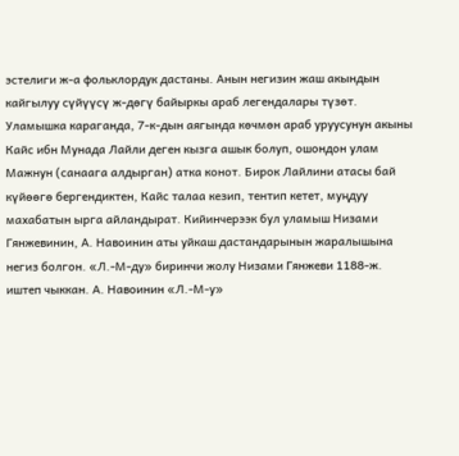эстелиги ж-а фольклордук дастаны. Анын негизин жаш акындын кайгылуу сүйүүсү ж-дөгү байыркы араб легендалары түзөт. Уламышка караганда, 7-к-дын аягында көчмөн араб уруусунун акыны Кайс ибн Мунада Лайли деген кызга ашык болуп, ошондон улам Мажнун (санаага алдырган) атка конот. Бирок Лайлини атасы бай күйөөгө бергендиктен, Кайс талаа кезип, тентип кетет, муңдуу махабатын ырга айландырат. Кийинчерээк бул уламыш Низами Гянжевинин, А. Навоинин аты уйкаш дастандарынын жаралышына негиз болгон. «Л.-М-ду» биринчи жолу Низами Гянжеви 1188-ж. иштеп чыккан. А. Навоинин «Л.-М-у»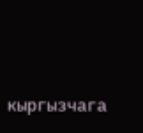кыргызчага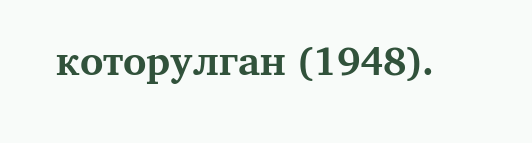которулган (1948).